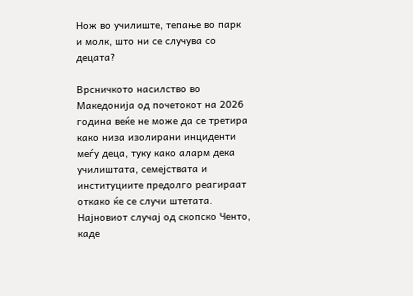Нож во училиште, тепање во парк и молк, што ни се случува со децата?

Врсничкото насилство во Македонија од почетокот на 2026 година веќе не може да се третира како низа изолирани инциденти меѓу деца, туку како аларм дека училиштата, семејствата и институциите предолго реагираат откако ќе се случи штетата. Најновиот случај од скопско Ченто, каде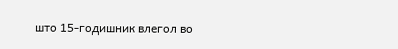што 15-годишник влегол во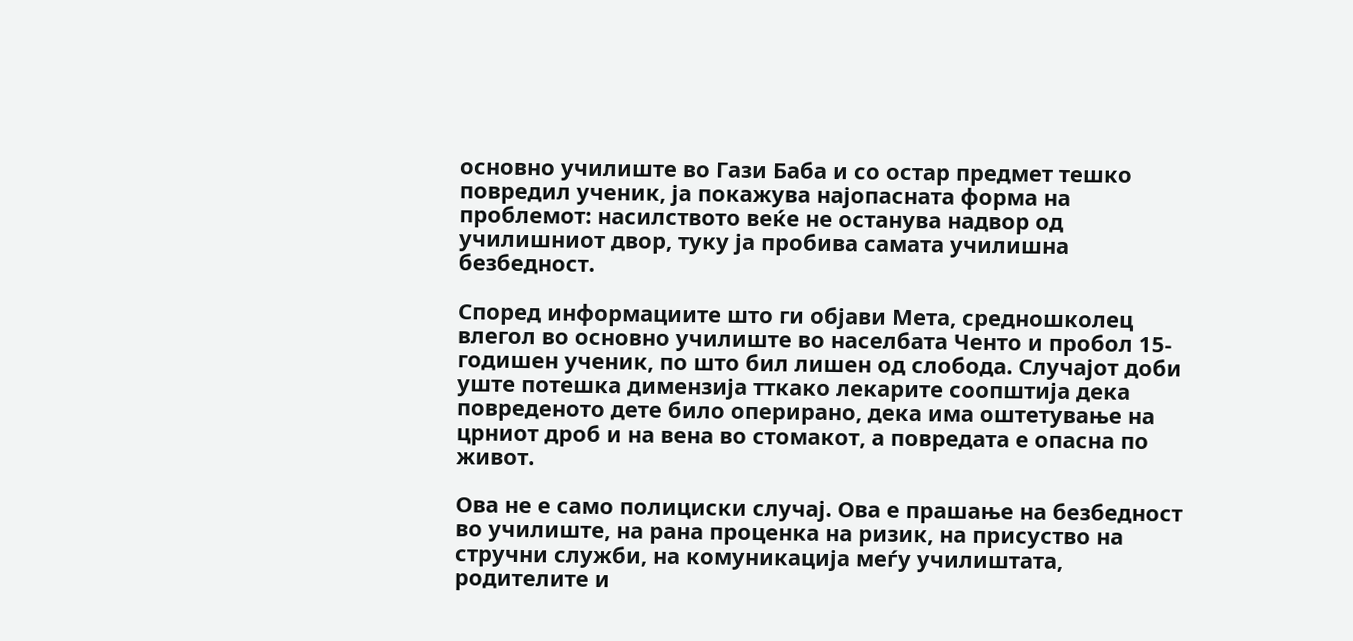основно училиште во Гази Баба и со остар предмет тешко повредил ученик, ја покажува најопасната форма на проблемот: насилството веќе не останува надвор од училишниот двор, туку ја пробива самата училишна безбедност.

Според информациите што ги објави Мета, средношколец влегол во основно училиште во населбата Ченто и пробол 15-годишен ученик, по што бил лишен од слобода. Случајот доби уште потешка димензија тткако лекарите соопштија дека повреденото дете било оперирано, дека има оштетување на црниот дроб и на вена во стомакот, а повредата е опасна по живот.

Ова не е само полициски случај. Ова е прашање на безбедност во училиште, на рана проценка на ризик, на присуство на стручни служби, на комуникација меѓу училиштата, родителите и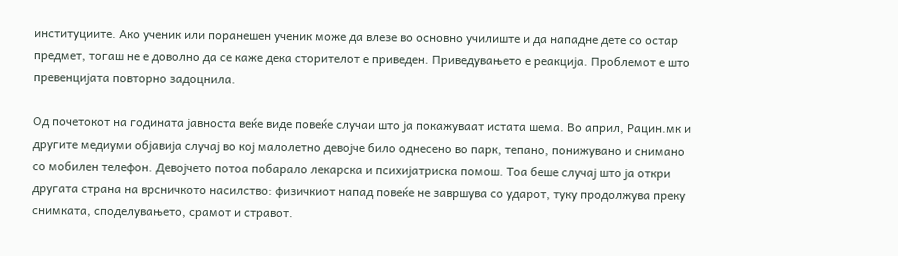институциите. Ако ученик или поранешен ученик може да влезе во основно училиште и да нападне дете со остар предмет, тогаш не е доволно да се каже дека сторителот е приведен. Приведувањето е реакција. Проблемот е што превенцијата повторно задоцнила.

Од почетокот на годината јавноста веќе виде повеќе случаи што ја покажуваат истата шема. Во април, Рацин.мк и другите медиуми објавија случај во кој малолетно девојче било однесено во парк, тепано, понижувано и снимано со мобилен телефон. Девојчето потоа побарало лекарска и психијатриска помош. Тоа беше случај што ја откри другата страна на врсничкото насилство: физичкиот напад повеќе не завршува со ударот, туку продолжува преку снимката, споделувањето, срамот и стравот.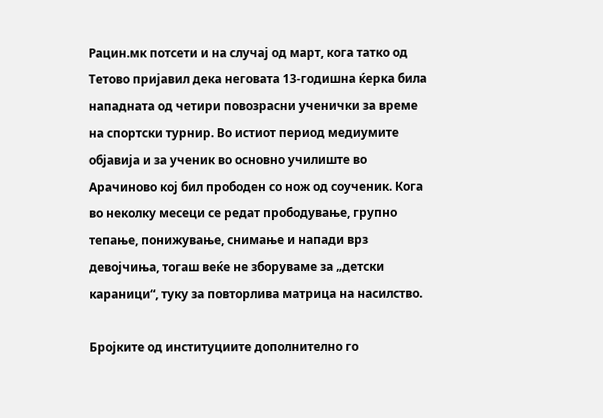Рацин.мк потсети и на случај од март, кога татко од Тетово пријавил дека неговата 13-годишна ќерка била нападната од четири повозрасни ученички за време на спортски турнир. Во истиот период медиумите објавија и за ученик во основно училиште во Арачиново кој бил прободен со нож од соученик. Кога во неколку месеци се редат прободување, групно тепање, понижување, снимање и напади врз девојчиња, тогаш веќе не зборуваме за „детски караници“, туку за повторлива матрица на насилство.

Бројките од институциите дополнително го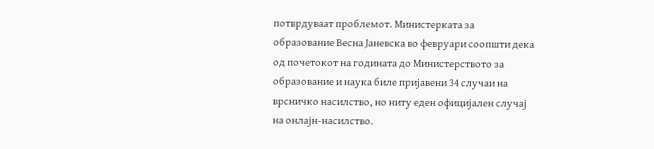потврдуваат проблемот. Министерката за образование Весна Јаневска во февруари соопшти дека од почетокот на годината до Министерството за образование и наука биле пријавени 34 случаи на врсничко насилство, но ниту еден официјален случај на онлајн-насилство.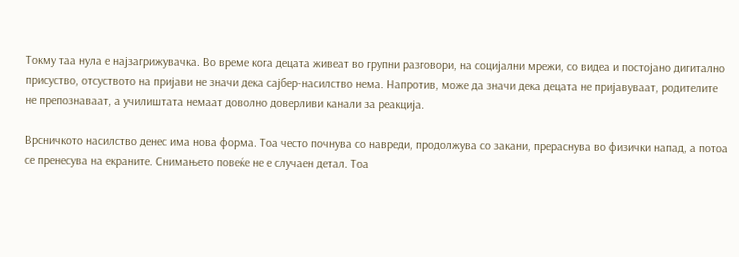Токму таа нула е најзагрижувачка. Во време кога децата живеат во групни разговори, на социјални мрежи, со видеа и постојано дигитално присуство, отсуството на пријави не значи дека сајбер-насилство нема. Напротив, може да значи дека децата не пријавуваат, родителите не препознаваат, а училиштата немаат доволно доверливи канали за реакција.

Врсничкото насилство денес има нова форма. Тоа често почнува со навреди, продолжува со закани, прераснува во физички напад, а потоа се пренесува на екраните. Снимањето повеќе не е случаен детал. Тоа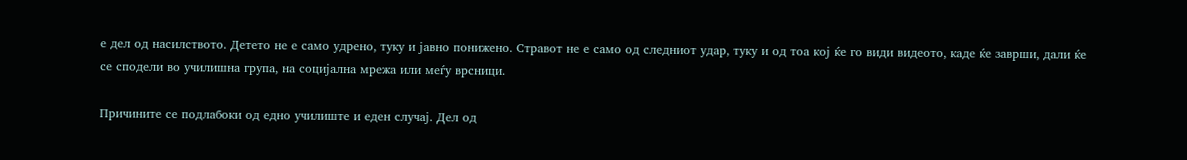е дел од насилството. Детето не е само удрено, туку и јавно понижено. Стравот не е само од следниот удар, туку и од тоа кој ќе го види видеото, каде ќе заврши, дали ќе се сподели во училишна група, на социјална мрежа или меѓу врсници.

Причините се подлабоки од едно училиште и еден случај. Дел од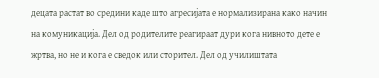децата растат во средини каде што агресијата е нормализирана како начин на комуникација. Дел од родителите реагираат дури кога нивното дете е жртва, но не и кога е сведок или сторител. Дел од училиштата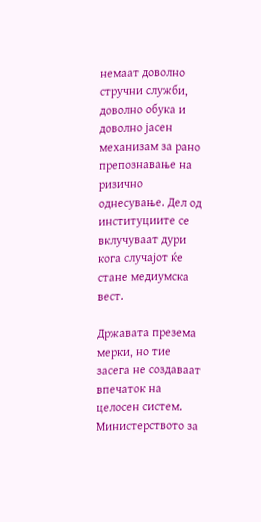немаат доволно стручни служби, доволно обука и доволно јасен механизам за рано препознавање на ризично однесување. Дел од институциите се вклучуваат дури кога случајот ќе стане медиумска вест.

Државата презема мерки, но тие засега не создаваат впечаток на целосен систем. Министерството за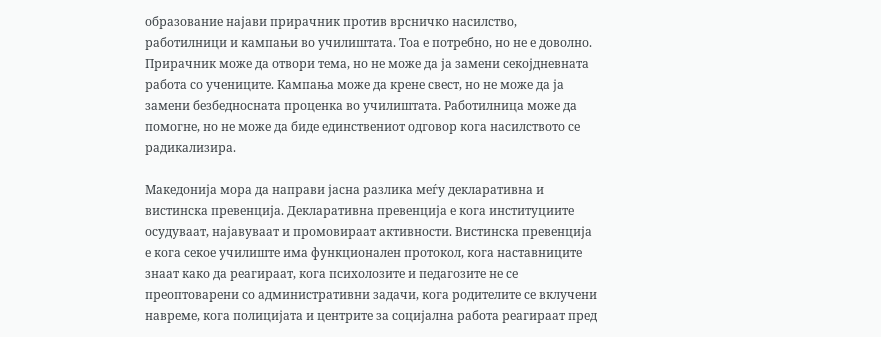образование најави прирачник против врсничко насилство, работилници и кампањи во училиштата. Тоа е потребно, но не е доволно. Прирачник може да отвори тема, но не може да ја замени секојдневната работа со учениците. Кампања може да крене свест, но не може да ја замени безбедносната проценка во училиштата. Работилница може да помогне, но не може да биде единствениот одговор кога насилството се радикализира.

Македонија мора да направи јасна разлика меѓу декларативна и вистинска превенција. Декларативна превенција е кога институциите осудуваат, најавуваат и промовираат активности. Вистинска превенција е кога секое училиште има функционален протокол, кога наставниците знаат како да реагираат, кога психолозите и педагозите не се преоптоварени со административни задачи, кога родителите се вклучени навреме, кога полицијата и центрите за социјална работа реагираат пред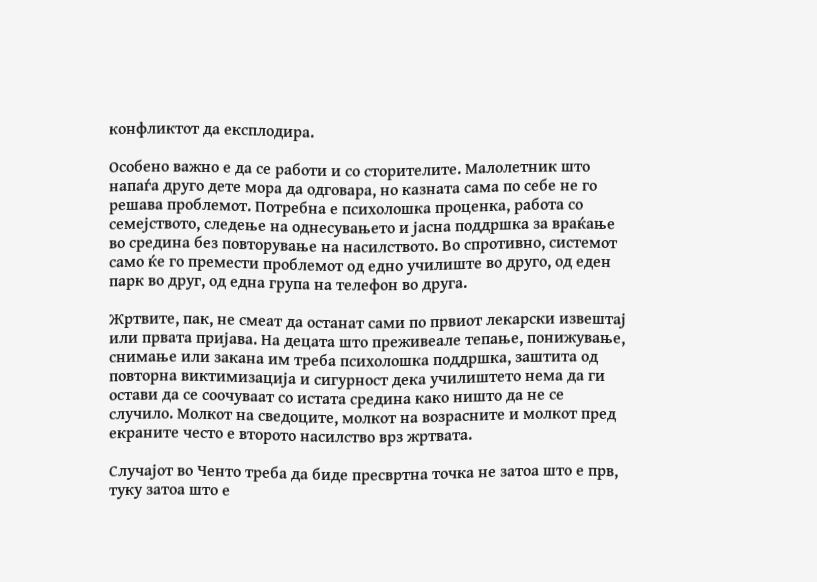конфликтот да експлодира.

Особено важно е да се работи и со сторителите. Малолетник што напаѓа друго дете мора да одговара, но казната сама по себе не го решава проблемот. Потребна е психолошка проценка, работа со семејството, следење на однесувањето и јасна поддршка за враќање во средина без повторување на насилството. Во спротивно, системот само ќе го премести проблемот од едно училиште во друго, од еден парк во друг, од една група на телефон во друга.

Жртвите, пак, не смеат да останат сами по првиот лекарски извештај или првата пријава. На децата што преживеале тепање, понижување, снимање или закана им треба психолошка поддршка, заштита од повторна виктимизација и сигурност дека училиштето нема да ги остави да се соочуваат со истата средина како ништо да не се случило. Молкот на сведоците, молкот на возрасните и молкот пред екраните често е второто насилство врз жртвата.

Случајот во Ченто треба да биде пресвртна точка не затоа што е прв, туку затоа што е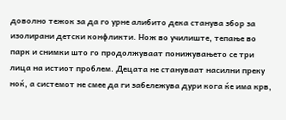доволно тежок за да го урне алибито дека станува збор за изолирани детски конфликти. Нож во училиште, тепање во парк и снимки што го продолжуваат понижувањето се три лица на истиот проблем. Децата не стануваат насилни преку ноќ, а системот не смее да ги забележува дури кога ќе има крв,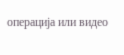операција или видео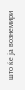што ќе ја вознемири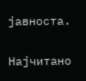јавноста.

Најчитано